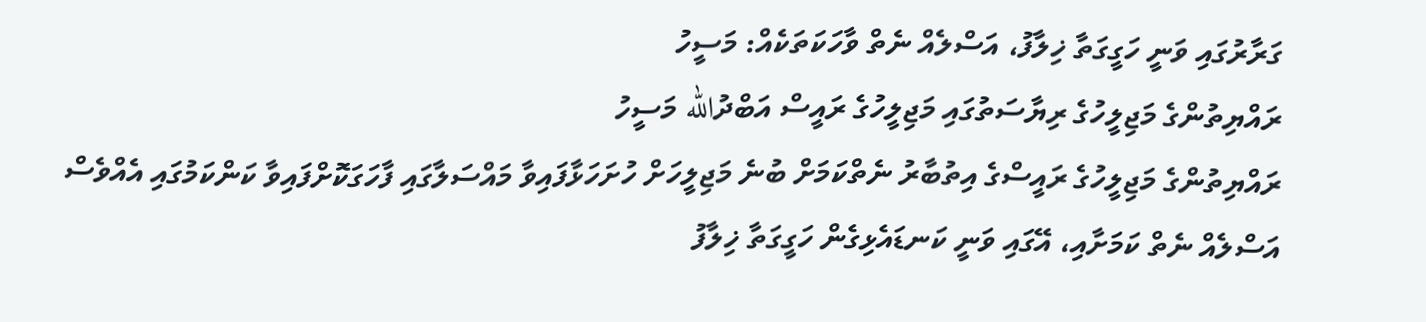ގަރާރުގައި ވަނީ ހަގީގަތާ ޚިލާފު، އަސްލެއް ނެތް ވާހަކަތަކެއް: މަސީހު
ރައްޔިތުންގެ މަޖިލީހުގެ ރިޔާސަތުގައި މަޖިލީހުގެ ރައީސް އަބްދުالله މަސީހު
ރައްޔިތުންގެ މަޖިލީހުގެ ރައީސްގެ އިތުބާރު ނެތްކަމަށް ބުނެ މަޖިލީހަށް ހުށަހަޅާފައިވާ މައްސަލާގައި ފާހަގަކޮށްފައިވާ ކަންކަމުގައި އެއްވެސް އަސްލެއް ނެތް ކަމަށާއި، އޭގައި ވަނީ ކަނޑައެޅިގެން ހަގީގަތާ ޚިލާފު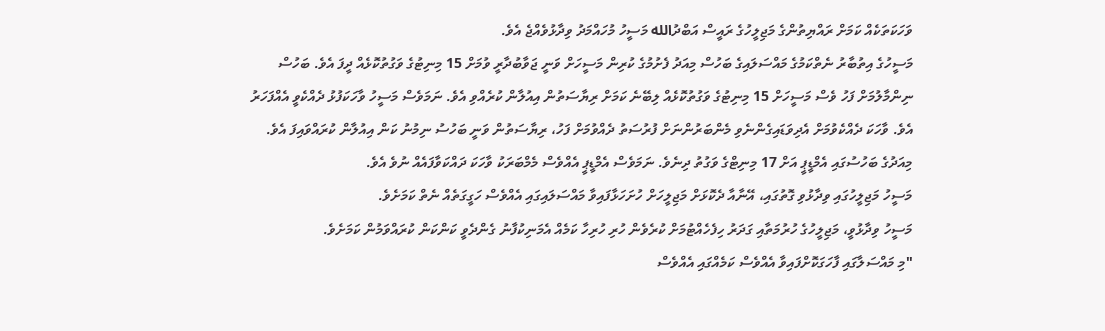ވަހަކަތަކެއް ކަމަށް ރައްޔިތުންގެ މަޖިލީހުގެ ރައީސް އަބްދުالله މަސީހު މުހައްމަދު ވިދާޅުވެއްޖެ އެވެ.
މަސީހުގެ އިތުބާރު ނެތްކަމުގެ މައްސަލައިގެ ބަހުސް މިއަދު ފެށުމުގެ ކުރިން މަސީހަށް ވަނީ ޖަވާބުދާރީ ވުމަށް 15 މިނިޓުގެ ވަގުތުކޮޅެއް ދީފަ އެވެ. ބަހުސް ނިންމާލުމަށް ފަހު ވެސް މަސީހަށް 15 މިނިޓުގެ ވަގުތުކޮޅެއް ލިބޭނެ ކަމަށް ރިޔާސަތުން އިއުލާން ކުރެއްވި އެވެ. ނަމަވެސް މަސީހު ވާހަކަފުޅު ދެއްކެވީ އެއްފަހަރު އެވެ. ވާހަކަ ދެއްކެވުމަށް އެދިވަޑައިގެންނެވި މެންބަރުންނަށް ފުރުސަތު ދެއްވުމަށް ފަހު، ރިޔާސަތުން ވަނީ ބަހުސު ނިމުނު ކަން އިއުލާން ކުރައްވައިފަ އެވެ.
މިއަދުގެ ބަހުސުގައި އެމްޑީޕީ އަށް 17 މިނިޓްގެ ވަގުތު ދިނެވެ. ނަމަވެސް އެމްޑީޕީ އެއްވެސް މެމްބަރަކު ވާހަކަ ދައްކަވާފައެއް ނުވެ އެވެ.
މަސީހު މަޖިލީހުގައި ވިދާޅުވި ގޮތުގައި، އޭނާއާ ދެކޮޅަށް މަޖިލީހަށް ހުށަހަޅާފައިވާ މައްސަލައިގައި އެއްވެސް ހަގީގަތެއް ނެތް ކަމަށެވެ.
މަސީހު ވިދާޅުވީ، މަޖިލީހުގެ ހުރުމަތާއި ގަދަރު ހިފެހެއްޓުމަށް ކުރެވެން ހުރި ހުރިހާ ކަމެއް އެމަނިކުފާނު ގެންދެވީ ކަންކަން ކުރައްވަމުން ކަމަށެވެ.
"މި މައްސަލާގައި ފާހަގަކޮށްފައިވާ އެއްވެސް ކަމެއްގައި އެއްވެސް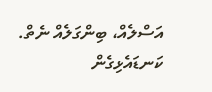އަސްލެއް، ބިންގަލެއް ނެތް. ކަނޑައެޅިގެން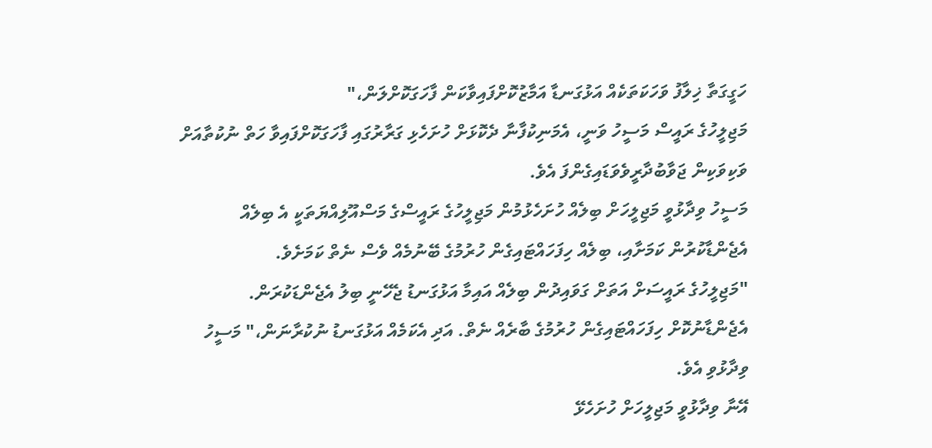ހަގީގަތާ ޚިލާފު ވަހަކަތަކެއް އަޅުގަނޑާ އަމާޒުކޮށްފައިވާކަން ފާހަގަކޮށްލަން،"
މަޖިލީހުގެ ރައީސް މަސީހު ވަނީ، އެމަނިކުފާނާ ދެކޮޅަށް ހުށަހެޅި ގަރާރުގައި ފާހަގަކޮށްފައިވާ ހަތް ނުކުތާއަށް ވަކިވަކިން ޖަވާބުދާރީވެވަޑައިގެންފަ އެވެ.
މަސީހު ވިދާޅުވީ މަޖިލީހަށް ބިލެއް ހުށަހެޅުމުން މަޖިލީހުގެ ރައީސްގެ މަސްއޫލިއްޔަތަކީ އެ ބިލެއް އެޖެންޑާކުރުން ކަމަށާއި، ބިލެއް ހިފަހައްޓައިގެން ހުރުމުގެ ބޭނުމެއް ވެސް ނެތް ކަމަށެވެ.
"މަޖިލީހުގެ ރައީސަށް އަތަށް ގަވައިދުން ބިލެއް އައިމާ އަޅުގަނޑު ޖެހޭނީ ބިލު އެޖެންޑަކުރަން. އެޖެންޑާނުކޮށް ހިފަހައްޓައިގެން ހުރުމުގެ ބާރެއް ނެތް. އަދި އެކަމެއް އަޅުގަނޑު ނުކުރާނަން،" މަސީހު ވިދާޅުވި އެވެ.
އޭނާ ވިދާޅުވީ މަޖިލީހަށް ހުށަހެޅޭ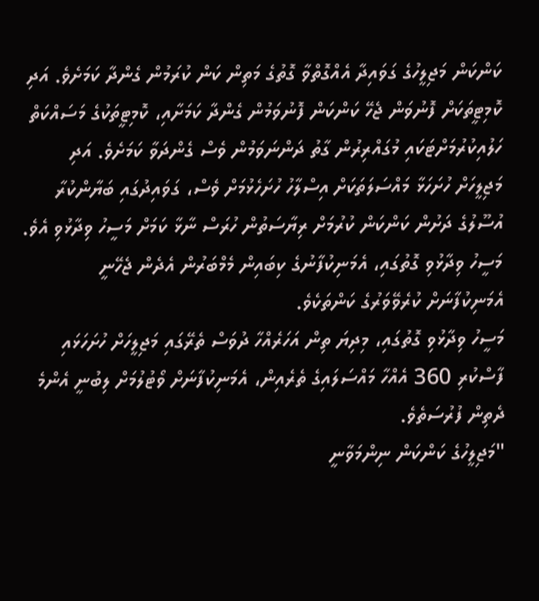ކަންކަން މަޖިލީހުގެ ގަވައިދާ އެއްގޮތްވާ ގޮތުގެ މަތިން ކަން ކުރަމުން ގެންދާ ކަމަށެވެ. އަދި ކޮމިޓީތަކަށް ފޮނުވަން ޖެހޭ ކަންކަން ފޮނުވަމުން ގެންދާ ކަމަށާއި، ކޮމިޓީތަކުގެ މަސައްކަތް ހަލުއިކުރުމަށްޓަކައި މުގައްރިރުން ގާތު ދަންނަވަމުން ވެސް ގެންދަވާ ކަމަށެވެ. އަދި މަޖިލީހަށް ހުށަހަޅާ މައްސަލަތަކަށް އިސްލާހު ހުށަހެޅުމަށް ވެސް، ގަވައިދުގައި ބަޔާންކުރާ އުސޫލުގެ ދަށުން ކަންކަން ކުރުމަށް ރިޔާސަތުން ހުރަސް ނާޅާ ކަމަށް މަސީހު ވިދާޅުވި އެވެ.
މަސީހު ވިދާޅުވި ގޮތުގައި، އެމަނިކުފާނުގެ ކިބައިން މެމްބަރުން އެދެން ޖެހޭނީ އެމަނިކުފާނަށް ކުރެވޭވަރުގެ ކަންތަކެވެ.
މަސީހު ވިދާޅުވި ގޮތުގައި، މިދިޔަ ތިން އަހަރެއްހާ ދުވަސް ތެރޭގައި މަޖިލީހަށް ހުށަހަޅައި ފާސްކުރި 360 އެއްހާ މައްސަލައިގެ ތެރެއިން، އެމަނިކުފާނަށް ވޯޓުލުމަށް ލިބުނީ އެންމެ ދެތިން ފުރުސަތެވެ.
"މަޖިލީހުގެ ކަންކަން ނިންމަވާނީ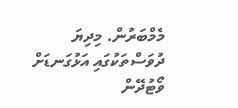މެމްބަރުން. މިދިޔަ ދުވަސްތަކުގައި އަޅުގަނޑަށް ވޯޓުދޭން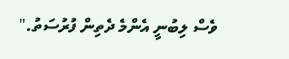ވެސް ލިބުނީ އެންމެ ދެތިން ފުރުސަތު."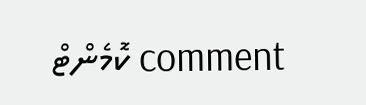comment ކޮމެންޓް